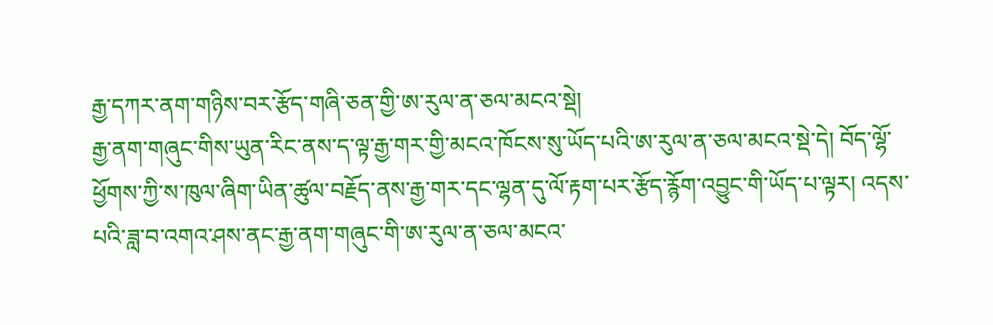རྒྱ་དཀར་ནག་གཉིས་བར་རྩོད་གཞི་ཅན་གྱི་ཨ་རུལ་ན་ཅལ་མངའ་སྡེ།
རྒྱ་ནག་གཞུང་གིས་ཡུན་རིང་ནས་ད་ལྟ་རྒྱ་གར་གྱི་མངའ་ཁོངས་སུ་ཡོད་པའི་ཨ་རུལ་ན་ཅལ་མངའ་སྡེ་དེ། བོད་ལྷོ་ཕྱོགས་ཀྱི་ས་ཁུལ་ཞིག་ཡིན་ཚུལ་བརྗོད་ནས་རྒྱ་གར་དང་ལྷན་དུ་ལོ་རྟག་པར་རྩོད་རྙོག་འབྱུང་གི་ཡོད་པ་ལྟར། འདས་པའི་ཟླ་བ་འགའ་ཤས་ནང་རྒྱ་ནག་གཞུང་གི་ཨ་རུལ་ན་ཅལ་མངའ་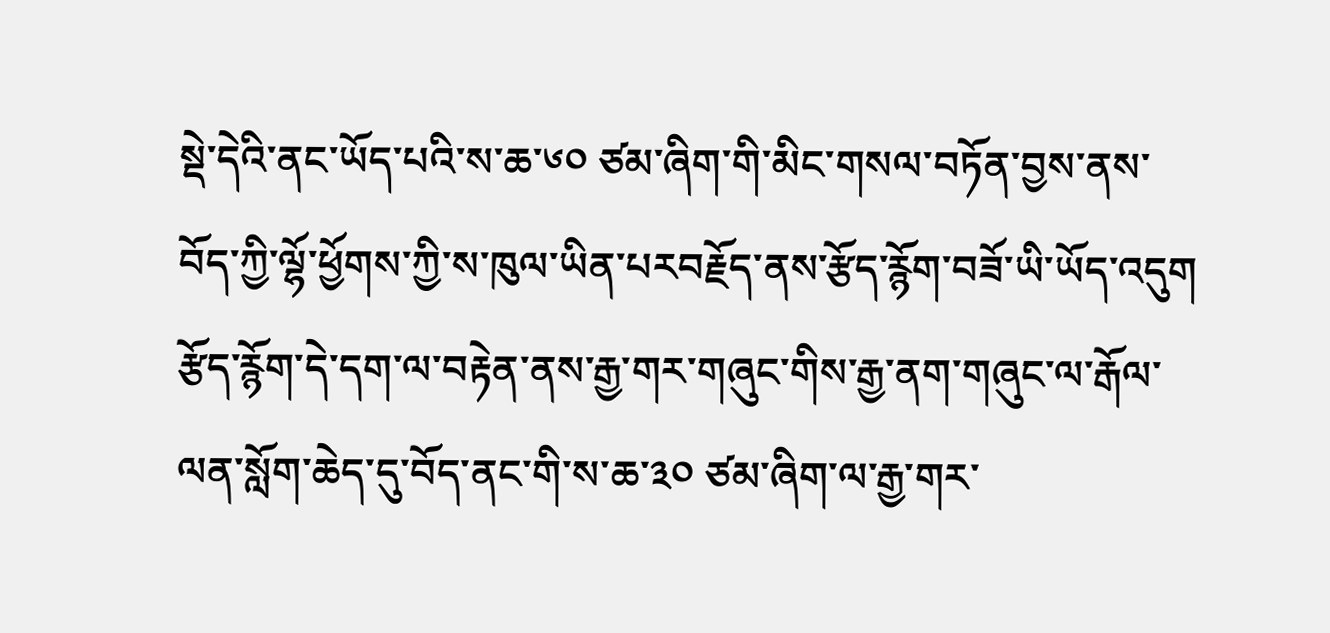སྡེ་དེའི་ནང་ཡོད་པའི་ས་ཆ་༦༠ ཙམ་ཞིག་གི་མིང་གསལ་བཏོན་བྱས་ནས་བོད་ཀྱི་ལྷོ་ཕྱོགས་ཀྱི་ས་ཁུལ་ཡིན་པརབརྗོད་ནས་རྩོད་རྙོག་བཟོ་ཡི་ཡོད་འདུག རྩོད་རྙོག་དེ་དག་ལ་བརྟེན་ནས་རྒྱ་གར་གཞུང་གིས་རྒྱ་ནག་གཞུང་ལ་རྒོལ་ལན་སློག་ཆེད་དུ་བོད་ནང་གི་ས་ཆ་༣༠ ཙམ་ཞིག་ལ་རྒྱ་གར་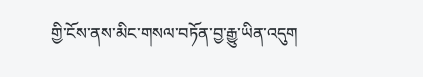གྱི་ངོས་ནས་མིང་གསལ་བཏོན་བྱ་རྒྱུ་ཡིན་འདུག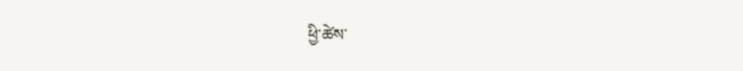ཕྱི་ཚེས་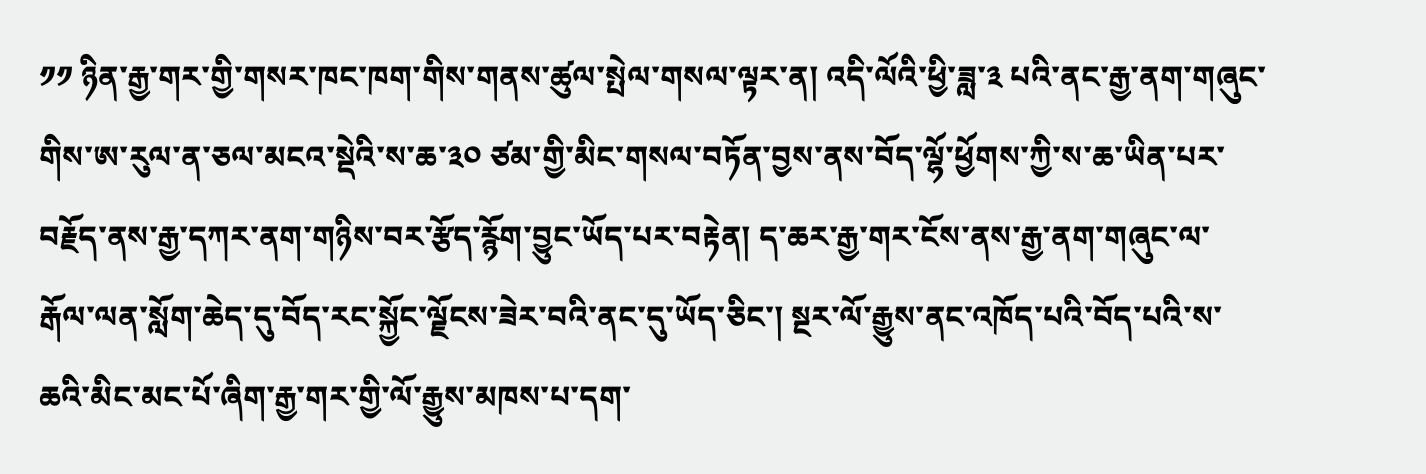༡༡ ཉིན་རྒྱ་གར་གྱི་གསར་ཁང་ཁག་གིས་གནས་ཚུལ་སྤེལ་གསལ་ལྟར་ན། འདི་ལོའི་ཕྱི་ཟླ་༣ པའི་ནང་རྒྱ་ནག་གཞུང་གིས་ཨ་རུལ་ན་ཅལ་མངའ་སྡེའི་ས་ཆ་༣༠ ཙམ་གྱི་མིང་གསལ་བཏོན་བྱས་ནས་བོད་ལྷོ་ཕྱོགས་ཀྱི་ས་ཆ་ཡིན་པར་བརྗོད་ནས་རྒྱ་དཀར་ནག་གཉིས་བར་རྩོད་རྙོག་བྱུང་ཡོད་པར་བརྟེན། ད་ཆར་རྒྱ་གར་ངོས་ནས་རྒྱ་ནག་གཞུང་ལ་རྒོལ་ལན་སློག་ཆེད་དུ་བོད་རང་སྐྱོང་ལྗོངས་ཟེར་བའི་ནང་དུ་ཡོད་ཅིང་། སྔར་ལོ་རྒྱུས་ནང་འཁོད་པའི་བོད་པའི་ས་ཆའི་མིང་མང་པོ་ཞིག་རྒྱ་གར་གྱི་ལོ་རྒྱུས་མཁས་པ་དག་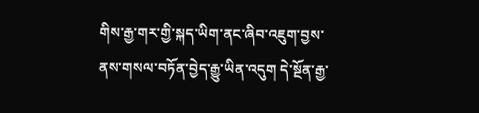གིས་རྒྱ་གར་གྱི་སྐད་ཡིག་ནང་ཞིབ་འཇུག་བྱས་ནས་གསལ་བཏོན་བྱེད་རྒྱུ་ཡིན་འདུག དེ་སྔོན་རྒྱ་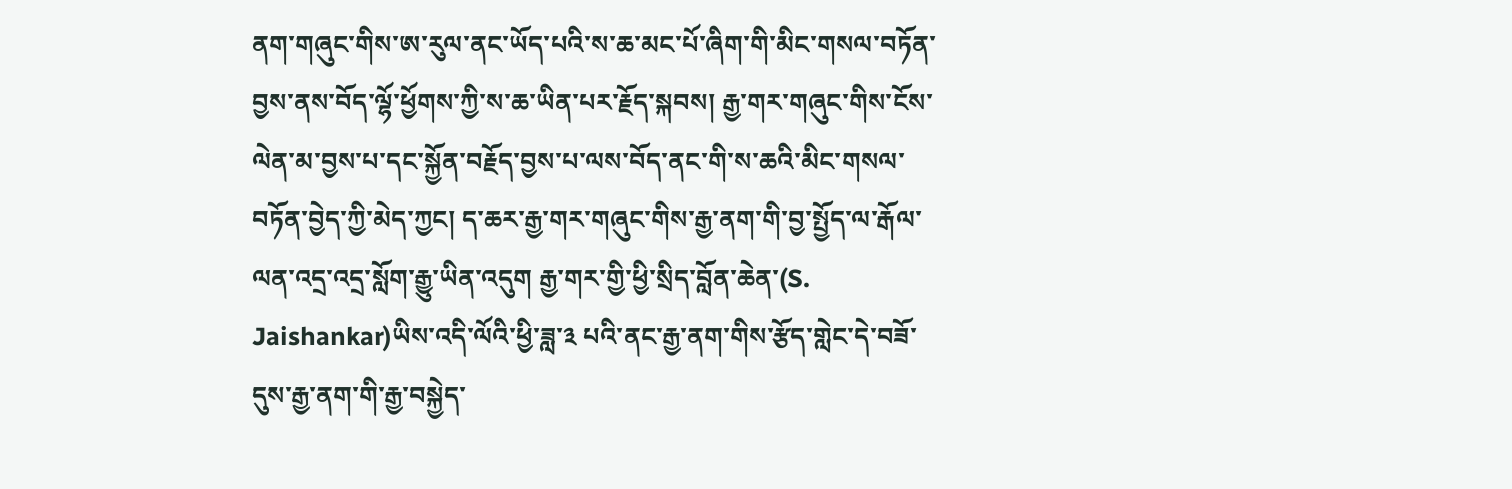ནག་གཞུང་གིས་ཨ་རུལ་ནང་ཡོད་པའི་ས་ཆ་མང་པོ་ཞིག་གི་མིང་གསལ་བཏོན་བྱས་ནས་བོད་ལྷོ་ཕྱོགས་ཀྱི་ས་ཆ་ཡིན་པར་རྗོད་སྐབས། རྒྱ་གར་གཞུང་གིས་ངོས་ལེན་མ་བྱས་པ་དང་སྐྱོན་བརྗོད་བྱས་པ་ལས་བོད་ནང་གི་ས་ཆའི་མིང་གསལ་བཏོན་བྱེད་ཀྱི་མེད་ཀྱང། ད་ཆར་རྒྱ་གར་གཞུང་གིས་རྒྱ་ནག་གི་བྱ་སྤྱོད་ལ་རྒོལ་ལན་འདྲ་འདྲ་སློག་རྒྱུ་ཡིན་འདུག རྒྱ་གར་གྱི་ཕྱི་སྲིད་བློན་ཆེན་(S. Jaishankar)ཡིས་འདི་ལོའི་ཕྱི་ཟླ་༣ པའི་ནང་རྒྱ་ནག་གིས་རྩོད་གླེང་དེ་བཟོ་དུས་རྒྱ་ནག་གི་རྒྱ་བསྐྱེད་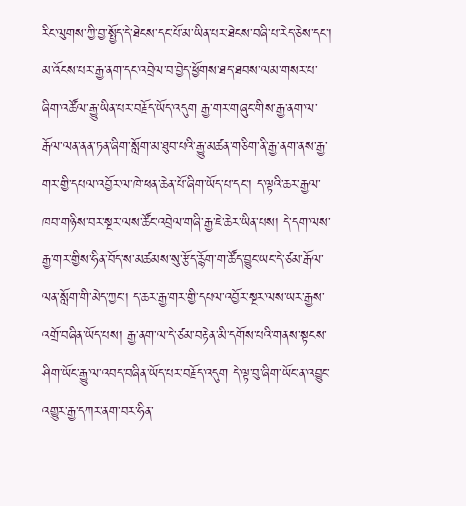རིང་ལུགས་ཀྱི་བྱ་སྤྱོད་དེ་ཐེངས་དང་པོ་མ་ཡིན་པར་ཐེངས་བཞི་པ་རེད་ཅེས་དང་། མ་འོངས་པར་རྒྱ་ནག་དང་འབྲེལ་བ་བྱེད་ཕྱོགས་ཐད་ཐབས་ལམ་གསར་པ་ཞིག་འཚོལ་རྒྱུ་ཡིན་པར་བརྗོད་ཡོད་འདུག རྒྱ་གར་གཞུང་གིས་རྒྱ་ནག་ལ་རྒོལ་ལན་ནན་ཏན་ཞིག་སློག་མ་ཐུབ་པའི་རྒྱུ་མཚན་གཅིག་ནི་རྒྱ་ནག་ནས་རྒྱ་གར་གྱི་དཔལ་འབྱོར་ལ་ཁེ་ཕན་ཆེན་པོ་ཞིག་ཡོད་པ་དང་། ད་ལྟའི་ཆར་རྒྱལ་ཁབ་གཉིས་བར་སྔར་ལས་ཚོང་འབྲེལ་གཞི་རྒྱ་ཇེ་ཆེར་ཡིན་པས། དེ་དག་ལས་རྒྱ་གར་གྱིས་ཧིན་བོད་ས་མཚམས་སུ་རྩོད་རྙོག་ག་ཚོད་བྱུང་ཡང་དེ་ཙམ་རྒོལ་ལན་སློག་གི་མེད་ཀྱང་། ད་ཆར་རྒྱ་གར་གྱི་དཔལ་འབྱོར་སྔར་ལས་ཡར་རྒྱས་འགྲོ་བཞིན་ཡོད་པས། རྒྱ་ནག་ལ་དེ་ཙམ་བརྟེན་མི་དགོས་པའི་གནས་སྟངས་ཤིག་ཡོང་རྒྱུ་ལ་འབད་བཞིན་ཡོད་པར་བརྗོད་འདུག དེ་ལྟ་བུ་ཞིག་ཡོང་ན་འབྱུང་འགྱུར་རྒྱ་དཀར་ནག་བར་ཧིན་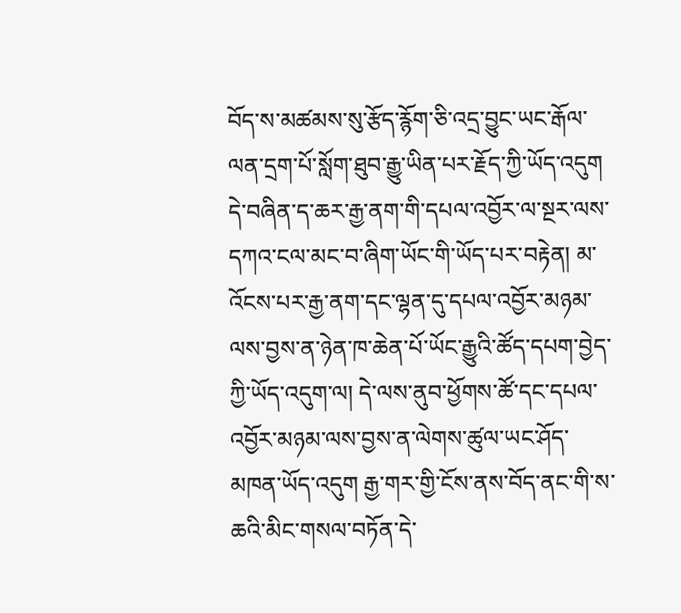བོད་ས་མཚམས་སུ་རྩོད་རྙོག་ཅི་འདྲ་བྱུང་ཡང་རྒོལ་ལན་དྲག་པོ་སློག་ཐུབ་རྒྱུ་ཡིན་པར་རྗོད་ཀྱི་ཡོད་འདུག དེ་བཞིན་ད་ཆར་རྒྱ་ནག་གི་དཔལ་འབྱོར་ལ་སྔར་ལས་དཀའ་ངལ་མང་བ་ཞིག་ཡོང་གི་ཡོད་པར་བརྟེན། མ་འོངས་པར་རྒྱ་ནག་དང་ལྷན་དུ་དཔལ་འབྱོར་མཉམ་ལས་བྱས་ན་ཉེན་ཁ་ཆེན་པོ་ཡོང་རྒྱུའི་ཚོད་དཔག་བྱེད་ཀྱི་ཡོད་འདུག་ལ། དེ་ལས་ནུབ་ཕྱོགས་ཚོ་དང་དཔལ་འབྱོར་མཉམ་ལས་བྱས་ན་ལེགས་ཚུལ་ཡང་ཤོད་མཁན་ཡོད་འདུག རྒྱ་གར་གྱི་ངོས་ནས་བོད་ནང་གི་ས་ཆའི་མིང་གསལ་བཏོན་དེ་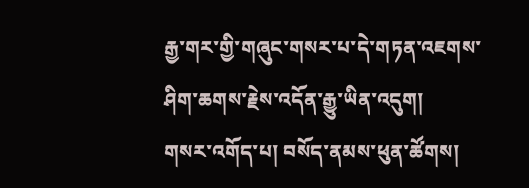རྒྱ་གར་གྱི་གཞུང་གསར་པ་དེ་གཏན་འཇགས་ཤིག་ཆགས་རྗེས་འདོན་རྒྱུ་ཡིན་འདུག།
གསར་འགོད་པ། བསོད་ནམས་ཕུན་ཚོགས།